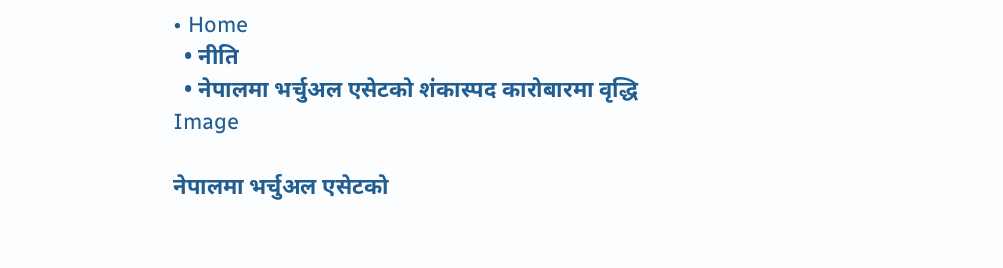• Home
  • नीति
  • नेपालमा भर्चुअल एसेटको शंकास्पद कारोबारमा वृद्धि
Image

नेपालमा भर्चुअल एसेटको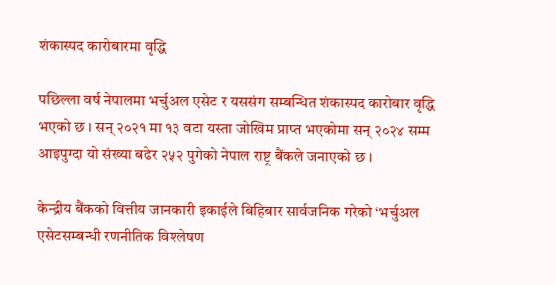शंकास्पद कारोबारमा वृद्धि

पछिल्ला वर्ष नेपालमा भर्चुअल एसेट र यससंग सम्बन्धित शंकास्पद कारोबार वृद्धि भएको छ । सन् २०२१ मा १३ वटा यस्ता जोखिम प्राप्त भएकोमा सन् २०२४ सम्म आइपुग्दा यो संख्या बढेर २५२ पुगेको नेपाल राष्ट्र बैंकले जनाएको छ ।

केन्द्रीय बैंकको वित्तीय जानकारी इकाईले बिहिबार सार्वजनिक गरेको ‘भर्चुअल एसेटसम्बन्धी रणनीतिक विश्लेषण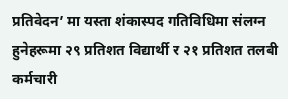प्रतिवेदन’ मा यस्ता शंकास्पद गतिविधिमा संलग्न हुनेहरूमा २९ प्रतिशत विद्यार्थी र २१ प्रतिशत तलबी कर्मचारी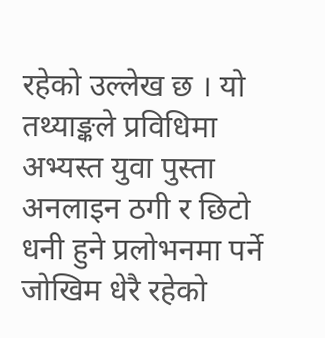रहेको उल्लेख छ । यो तथ्याङ्कले प्रविधिमा अभ्यस्त युवा पुस्ता अनलाइन ठगी र छिटो धनी हुने प्रलोभनमा पर्ने जोखिम धेरै रहेको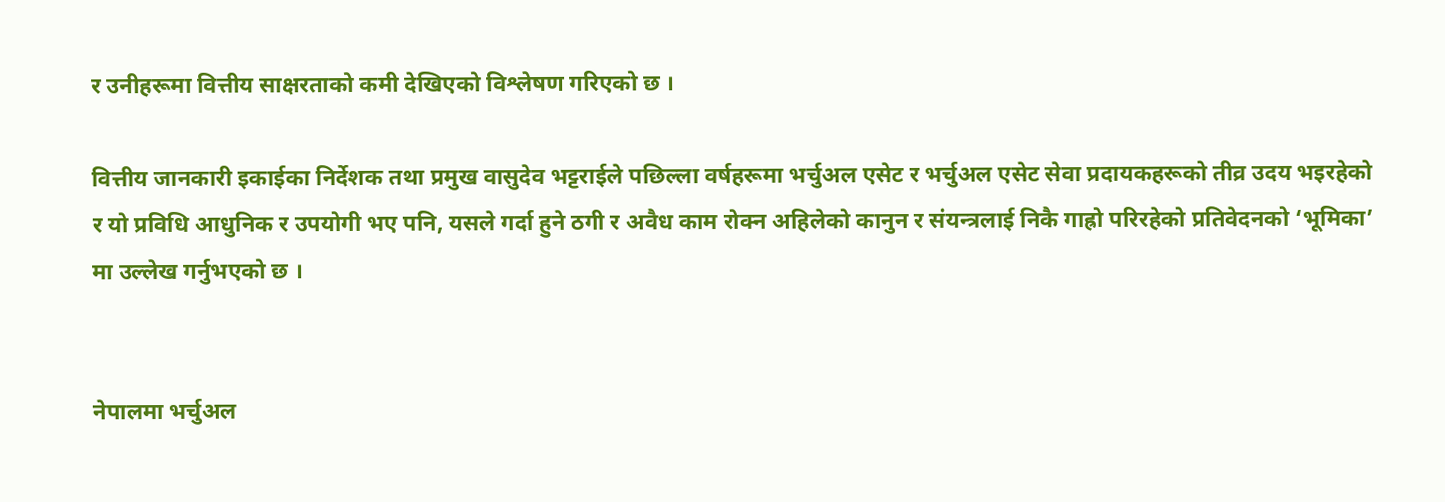र उनीहरूमा वित्तीय साक्षरताको कमी देखिएको विश्लेषण गरिएको छ ।

वित्तीय जानकारी इकाईका निर्देशक तथा प्रमुख वासुदेव भट्टराईले पछिल्ला वर्षहरूमा भर्चुअल एसेट र भर्चुअल एसेट सेवा प्रदायकहरूको तीव्र उदय भइरहेको र यो प्रविधि आधुनिक र उपयोगी भए पनि, यसले गर्दा हुने ठगी र अवैध काम रोक्न अहिलेको कानुन र संयन्त्रलाई निकै गाह्रो परिरहेको प्रतिवेदनको ‘भूमिका’ मा उल्लेख गर्नुभएको छ ।


नेपालमा भर्चुअल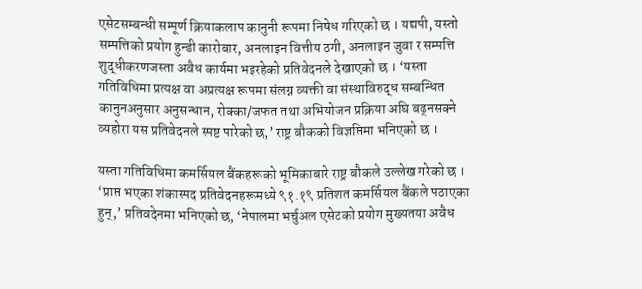एसेटसम्बन्धी सम्पूर्ण क्रियाकलाप कानुनी रूपमा निषेध गरिएको छ । यद्यपी, यस्तो सम्पत्तिको प्रयोग हुन्डी कारोबार, अनलाइन वित्तीय ठगी, अनलाइन जुवा र सम्पत्ति शुद्धीकरणजस्ता अवैध कार्यमा भइरहेको प्रतिवेदनले देखाएको छ । ‘यस्ता गतिविधिमा प्रत्यक्ष वा अप्रत्यक्ष रूपमा संलग्न व्यक्ती वा संस्थाविरुद्ध सम्बन्धित कानुनअनुसार अनुसन्धान, रोक्का/जफत तथा अभियोजन प्रक्रिया अघि बढ्नसक्ने व्यहोरा यस प्रतिवेदनले स्पष्ट पारेको छ,’ राष्ट्र बौकको विज्ञप्तिमा भनिएको छ ।

यस्ता गतिविधिमा कमर्सियल बैंकहरूको भूमिकाबारे राष्ट्र बौकले उल्लेख गरेको छ । ‘प्राप्त भएका शंकास्पद प्रतिवेदनहरूमध्ये ९१.१९ प्रतिशत कमर्सियल बैंकले पठाएका हुन्,’ प्रतिवदेनमा भनिएको छ, ‘नेपालमा भर्चुअल एसेटको प्रयोग मुख्यतया अवैध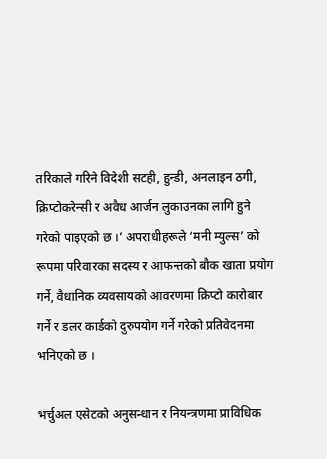तरिकाले गरिने विदेशी सटही, हुन्डी, अनलाइन ठगी, क्रिप्टोकरेन्सी र अवैध आर्जन लुकाउनका लागि हुने गरेको पाइएको छ ।’ अपराधीहरूले ‘मनी म्युल्स’ को रूपमा परिवारका सदस्य र आफन्तको बौक खाता प्रयोग गर्ने, वैधानिक व्यवसायको आवरणमा क्रिप्टो कारोबार गर्ने र डलर कार्डको दुरुपयोग गर्ने गरेको प्रतिवेदनमा भनिएको छ ।

भर्चुअल एसेटको अनुसन्धान र नियन्त्रणमा प्राविधिक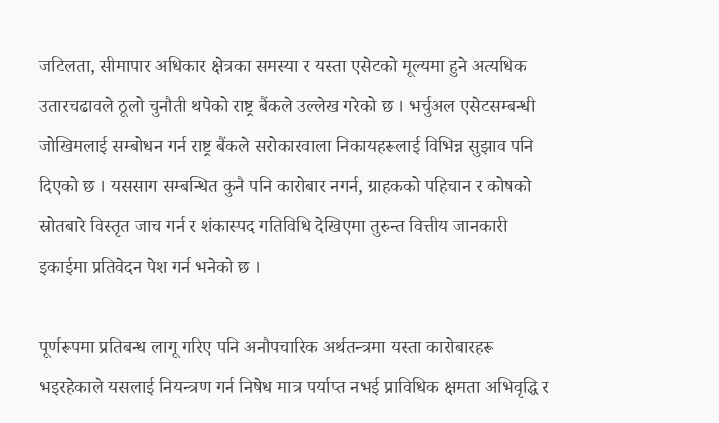जटिलता, सीमापार अधिकार क्षेत्रका समस्या र यस्ता एसेटको मूल्यमा हुने अत्यधिक उतारचढावले ठूलो चुनौती थपेको राष्ट्र बैंकले उल्लेख गरेको छ । भर्चुअल एसेटसम्बन्धी जोखिमलाई सम्बोधन गर्न राष्ट्र बैंकले सरोकारवाला निकायहरूलाई विभिन्न सुझाव पनि दिएको छ । यससाग सम्बन्धित कुनै पनि कारोबार नगर्न, ग्राहकको पहिचान र कोषको स्रोतबारे विस्तृत जाच गर्न र शंकास्पद गतिविधि देखिएमा तुरुन्त वित्तीय जानकारी इकाईमा प्रतिवेदन पेश गर्न भनेको छ ।

पूर्णरूपमा प्रतिबन्ध लागू गरिए पनि अनौपचारिक अर्थतन्त्रमा यस्ता कारोबारहरू भइरहेकाले यसलाई नियन्त्रण गर्न निषेध मात्र पर्याप्त नभई प्राविधिक क्षमता अभिवृद्धि र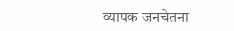व्यापक जनचेतना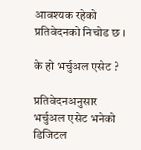आवश्यक रहेको प्रतिवेदनको निचोड छ ।

के हो भर्चुअल एसेट ?

प्रतिवेदनअनुसार भर्चुअल एसेट भनेको डिजिटल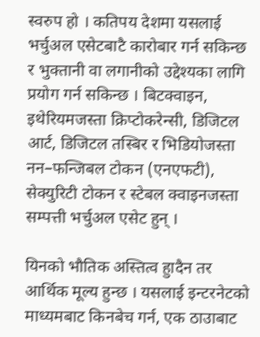स्वरुप हो । कतिपय देशमा यसलाई भर्चुअल एसेटबाटै कारोबार गर्न सकिन्छ र भुक्तानी वा लगानीको उद्देश्यका लागि प्रयोग गर्न सकिन्छ । बिटक्वाइन, इथेरियमजस्ता क्रिप्टोकरेन्सी, डिजिटल आर्ट, डिजिटल तस्बिर र भिडियोजस्ता नन–फन्जिबल टोकन (एनएफटी), सेक्युरिटी टोकन र स्टेबल क्वाइनजस्ता सम्पत्ती भर्चुअल एसेट हुन् ।

यिनको भौतिक अस्तित्व हुादैन तर आर्थिक मूल्य हुन्छ । यसलाई इन्टरनेटको माध्यमबाट किनबेच गर्न, एक ठाउाबाट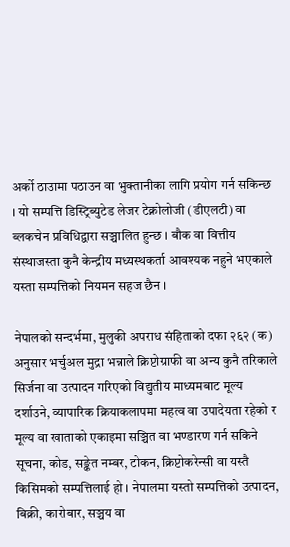अर्को ठाउामा पठाउन वा भुक्तानीका लागि प्रयोग गर्न सकिन्छ । यो सम्पत्ति डिस्ट्रिब्युटेड लेजर टेक्नोलोजी (डीएलटी) वा ब्लकचेन प्रविधिद्वारा सञ्चालित हुन्छ । बौक वा वित्तीय संस्थाजस्ता कुनै केन्द्रीय मध्यस्थकर्ता आवश्यक नहुने भएकाले यस्ता सम्पत्तिको नियमन सहज छैन ।

नेपालको सन्दर्भमा, मुलुकी अपराध संहिताको दफा २६२ (क) अनुसार भर्चुअल मुद्रा भन्नाले क्रिप्टोग्राफी वा अन्य कुनै तरिकाले सिर्जना वा उत्पादन गरिएको विद्युतीय माध्यमबाट मूल्य दर्शाउने, व्यापारिक क्रियाकलापमा महत्व वा उपादेयता रहेको र मूल्य वा खाताको एकाइमा सञ्चित वा भण्डारण गर्न सकिने सूचना, कोड, सङ्केत नम्बर, टोकन, क्रिप्टोकरेन्सी वा यस्तै किसिमको सम्पत्तिलाई हो । नेपालमा यस्तो सम्पत्तिको उत्पादन, बिक्री, कारोबार, सञ्चय वा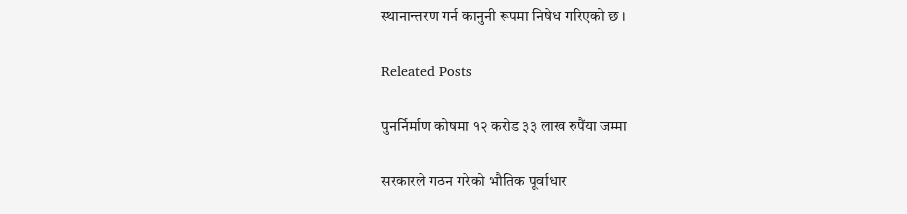स्थानान्तरण गर्न कानुनी रूपमा निषेध गरिएको छ ।

Releated Posts

पुनर्निर्माण कोषमा १२ करोड ३३ लाख रुपैंया जम्मा

सरकारले गठन गरेको भौतिक पूर्वाधार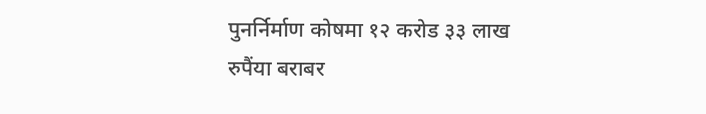पुनर्निर्माण कोषमा १२ करोड ३३ लाख रुपैंया बराबर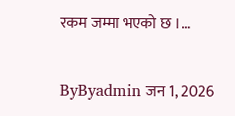रकम जम्मा भएको छ ।…

ByByadmin जन 1, 2026